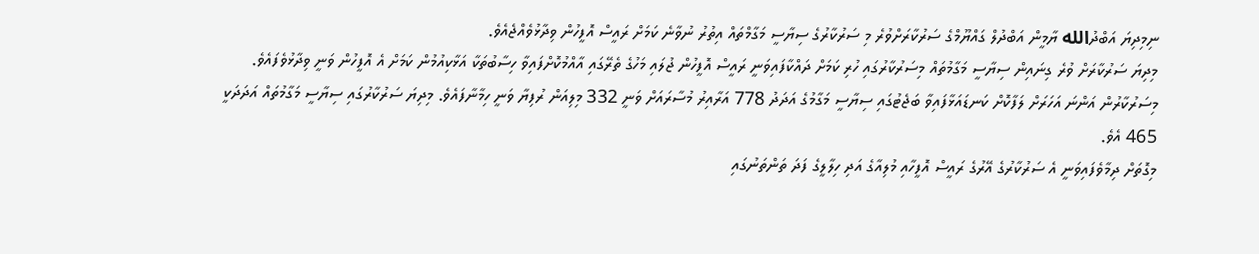ނިމިދިޔަ އަބްދުالله ޔާމީން އަބްދުލް ގައްޔޫމްގެ ސަރުކާރަށްވުރެ މި ސަރުކާރުގެ ސިޔާސީ މަގާމްތައް އިތުރު ނުވާނެ ކަމަށް ރައީސް އޮފީހުން ވިދާޅުވެއްޖެއެވެ.
މިދިޔަ ސަރުކާރަށް ވުރެ ގިނައިން ސިޔާސީ މަގާމުތައް މިސަރުކާރުގައި ހުރި ކަމަށް ދައްކާފައިވަނީ ރައީސް އޮފީހުން ޖުލައި މަހުގެ ތެރޭގައި އާއްމުކޮށްފައިވާ ހިސާބުތަކާ އަޅާކިއުމުން ކަމަށް އެ އޮފީހުން ވަނީ ވިދާޅުވެފައެވެ.
މިސަރުކާރުން އަންނަ އަހަރަށް ލަފާކޮށް ކަނޑައަޅާފައިވާ ބަޖެޓުގައި ސިޔާސީ މަގާމުގެ އަދަދު 778 އަރާއިރު މުސާރައަށް ވަނީ 332 މިލިއަން ރުފިޔާ ވަނީ ހިމާނާފައެވެ. މިދިޔަ ސަރުކާރުގައި ސިޔާސީ މަގާމުތައް އަދަދަކީ 465 އެވެ.
މިގޮތަށް ދިމާވެފައިވަނީ އެ ސަރުކާރުގެ އޭރުގެ ރައީސް އޮފީހާއި މުލިއާގެ އަދި ހިލާލީގެ ފަދަ ތަންތަނުގައި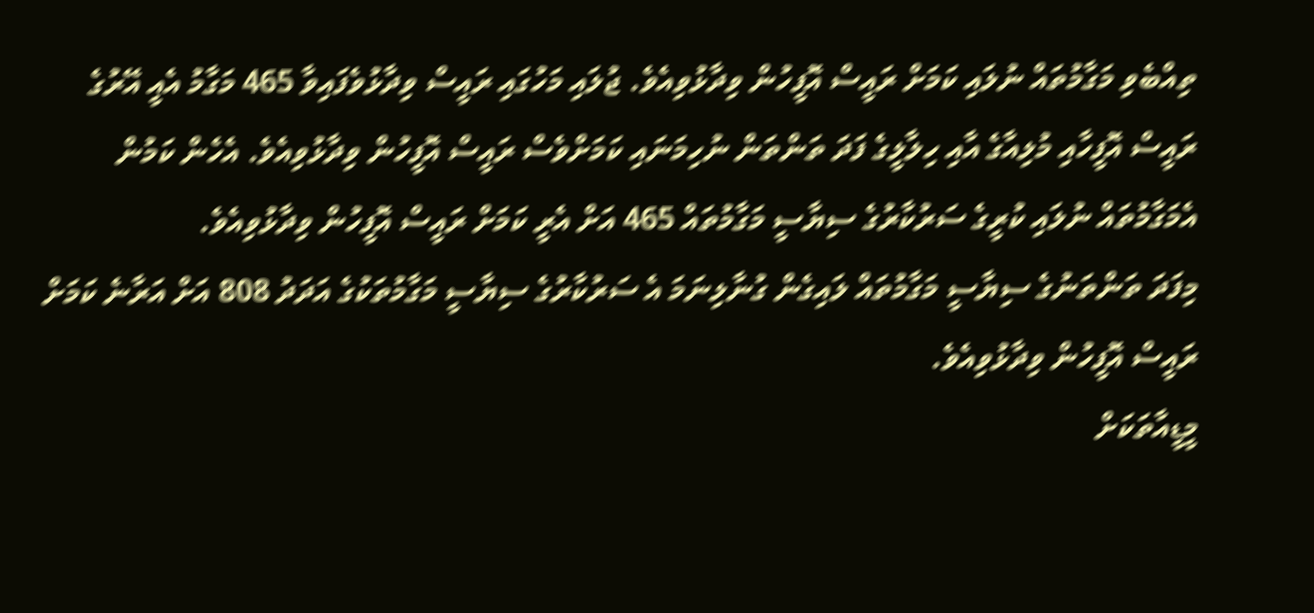ތިއްބެވި މަގާމުތައް ނުލައި ކަމަށް ރައީސް އޮފީހުން ވިދާޅުވިއެވެ. ޖުލައި މަހުގައި ރައީސް ވިދާޅުވެފައިވާ 465 މަގާމު އެއީ އޭރުގެ ރައީސް އޮފީހާއި މުލިއާގެ އާއި ހިލާލީގެ ފަދަ ތަންތަން ނުހިމަނައި ކަމަށްވެސް ރައީސް އޮފީހުން ވިދާޅުވިއެވެ. އެހެން ކަމުން އެމަގާމުތައް ނުލައި ކުރީގެ ސަރުކާރުގެ ސިޔާސީ މަގާމުތައް 465 އަށް އެރީ ކަމަށް ރައީސް އޮފީހުން ވިދާޅުވިއެވެ.
މިފަދަ ތަންތަނުގެ ސިޔާސީ މަގާމުތައް ލައިގެން ގުނާލިނަމަ އެ ސަރުކާރުގެ ސިޔާސީ މަގާމުތަކުގެ އަދަދު 808 އަށް އަރާނެ ކަމަށް ރައީސް އޮފީހުން ވިދާޅުވިއެވެ.
މީޑީއާތަކަށް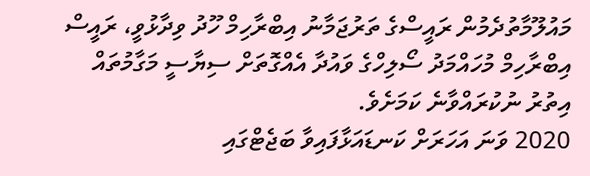މައުލޫމާތުދެމުން ރައީސްގެ ތަރުޖަމާނު އިބްރާހިމް ހޫދު ވިދާޅުވީ، ރައީސް އިބްރާހިމް މުހައްމަދު ސޯލިހްގެ ވައުދާ އެއްގޮތަށް ސިޔާސީ މަގާމުތައް އިތުރު ނުކުރައްވާނެ ކަމަށެވެ.
2020 ވަނަ އަހަރަށް ކަނޑައަޅާފައިވާ ބަޖެޓްގައި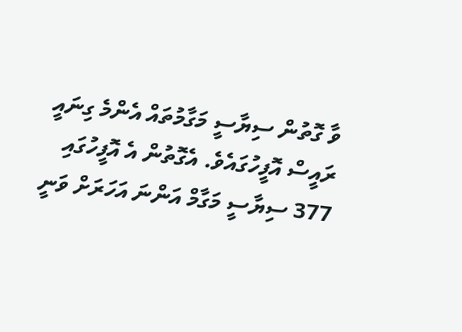ވާ ގޮތުން ސިޔާސީ މަގާމުތައް އެންމެ ގިނައީ ރައީސް އޮފީހުގައެވެ. އެގޮތުން އެ އޮފީހުގައި 377 ސިޔާސީ މަގާމް އަންނަ އަހަރަށް ވަނީ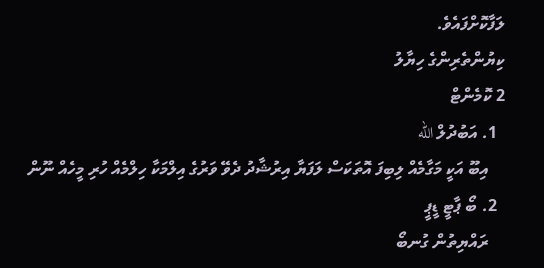ލަފާކޮށްފައެވެ.
ކިޔުންތެރިންގެ ހިޔާލު
2 ކޮމެންޓް
  1. އަބުދުލް الله
    އިބޫ އަކީ މަގާމެއް ލިބިފަ އޮތަކަސް ލަފަޔާ އިރުޝާދު ދެވޭ ވަރުގެ އިލްމަކާ ހިލްމެއް ހުރި މީހެއް ނޫން
  2. ބޯ ޕާޓީ ޑީޕީ
    ރައްޔިތުން ގުނބޯ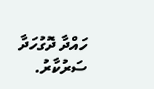ހައްދާ ދޮގުހަދާ ސަރުކާރު.